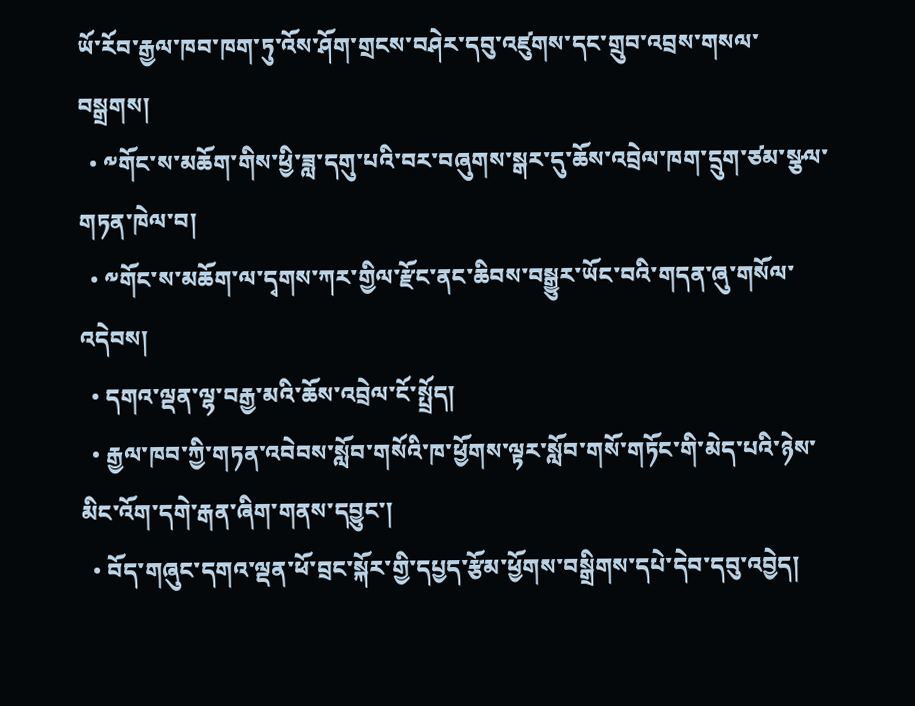ཡོ་རོབ་རྒྱལ་ཁབ་ཁག་ཏུ་འོས་ཤོག་གྲངས་བཤེར་དབུ་འཛུགས་དང་གྲུབ་འབྲས་གསལ་བསྒྲགས།
  • ༸གོང་ས་མཆོག་གིས་ཕྱི་ཟླ་དགུ་པའི་བར་བཞུགས་སྒར་དུ་ཆོས་འབྲེལ་ཁག་དྲུག་ཙམ་སྩལ་གཏན་ཁེལ་བ།
  • ༸གོང་ས་མཆོག་ལ་དྭགས་ཀར་གྱིལ་རྫོང་ནང་ཆིབས་བསྒྱུར་ཡོང་བའི་གདན་ཞུ་གསོལ་འདེབས།
  • དགའ་ལྡན་ལྷ་བརྒྱ་མའི་ཆོས་འབྲེལ་ངོ་སྤྲོད།
  • རྒྱལ་ཁབ་ཀྱི་གཏན་འབེབས་སློབ་གསོའི་ཁ་ཕྱོགས་ལྟར་སློབ་གསོ་གཏོང་གི་མེད་པའི་ཉེས་མིང་འོག་དགེ་རྒན་ཞིག་གནས་དབྱུང་།
  • བོད་གཞུང་དགའ་ལྡན་ཕོ་བྲང་སྐོར་གྱི་དཔྱད་རྩོམ་ཕྱོགས་བསྒྲིགས་དཔེ་དེབ་དབུ་འབྱེད།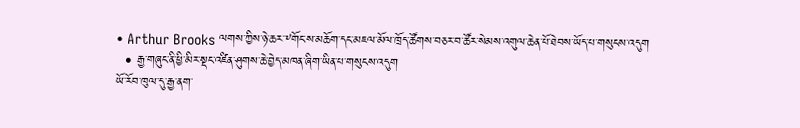• Arthur Brooks ལགས་ཀྱིས་ཉེ་ཆར་༸གོང་ས་མཆོག་དང་མཇལ་མོལ་ཁྲོད་ཚོགས་བཅར་བ་ཚོར་སེམས་འགུལ་ཆེན་པོ་ཐེབས་ཡོད་པ་གསུངས་འདུག
  • རྒྱ་གཞུང་ནི་ཕྱི་མིར་སྡང་འཛིན་ཤུགས་ཆེ་བྱེད་མཁན་ཞིག་ཡིན་པ་གསུངས་འདུག
ཡོ་རོབ་ཁུལ་དུ་རྒྱ་ནག་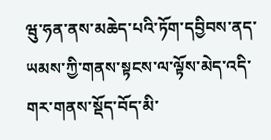ཝུ་ཧན་ནས་མཆེད་པའི་ཏོག་དབྱིབས་ནད་ཡམས་ཀྱི་གནས་སྟངས་ལ་ལྟོས་མེད་འདི་གར་གནས་སྡོད་བོད་མི་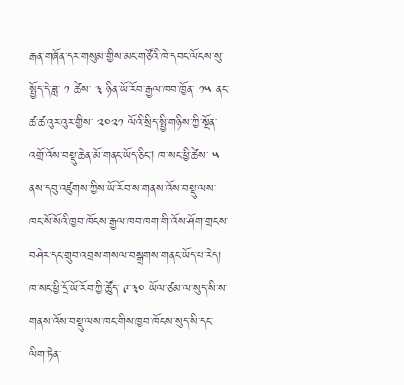རྒན་གཞོན་དར་གསུམ་གྱིས་མང་གཙོའི་ཁེ་དབང་ལོངས་སུ་སྤྱོད་དེ་ཟླ་ ༡ ཚེས་ ༣ ཉིན་ཡོ་རོབ་རྒྱལ་ཁབ་ཁྱོན་ ༡༥ ནང་ཚ་ཚ་འུར་འུར་གྱིས་ ༢༠༢༡ ལོའི་སྲིད་སྤྱི་གཉིས་ཀྱི་སྔོན་འགྲོ་འོས་བསྡུ་ཆེན་མོ་གནང་ཡོད་ཅིང། ཁ་སང་ཕྱི་ཚེས་ ༥ ནས་དབུ་འཛུགས་ཀྱིས་ཡོ་རོབ་ས་གནས་འོས་བསྡུ་ལས་ཁང་སོ་སོའི་ཁྱབ་ཁོངས་རྒྱལ་ཁབ་ཁག་གི་འོས་ཤོག་གྲངས་བཤེར་དང་གྲུབ་འབྲས་གསལ་བསྒྲགས་གནང་ཡོད་པ་རེད། ཁ་སང་ཕྱི་དྲོ་ཡོ་རོབ་ཀྱི་ཚོུད་ ༩་༣༠ ཡོལ་ཙམ་ལ་སུད་སི་ས་གནས་འོས་བསྡུ་ལས་ཁང་གིས་ཁྱབ་ཁོངས་སུད་སི་དང་ལིག་ཏེན་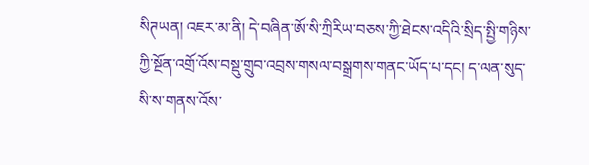སིཊཡན། འཇར་མ་ནི། དེ་བཞིན་ཨོ་སི་ཀྲིརིཡ་བཅས་ཀྱི་ཐེངས་འདིའི་སྲིད་སྤྱི་གཉིས་ཀྱི་སྔོན་འགྲོ་འོས་བསྡུ་གྲུབ་འབྲས་གསལ་བསྒྲགས་གནང་ཡོད་པ་དང། ད་ལན་སུད་སི་ས་གནས་འོས་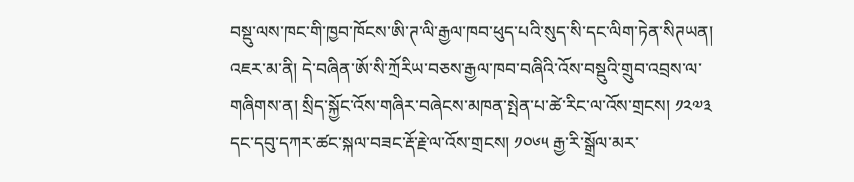བསྡུ་ལས་ཁང་གི་ཁྱབ་ཁོངས་ཨི་ཊ་ལི་རྒྱལ་ཁབ་ཕུད་པའི་སུད་སི་དང་ལིག་ཏེན་སིཊཡན། འཇར་མ་ནི། དེ་བཞིན་ཨོ་སི་ཀྲོརིཡ་བཅས་རྒྱལ་ཁབ་བཞིའི་འོས་བསྡུའི་གྲུབ་འབྲས་ལ་གཞིགས་ན། སྲིད་སྐྱོང་འོས་གཞིར་བཞེངས་མཁན་སྤེན་པ་ཚེ་རིང་ལ་འོས་གྲངས། ༡༢༧༣ དང་དབུ་དཀར་ཚང་སྐལ་བཟང་རྡོ་རྗེ་ལ་འོས་གྲངས། ༡༠༦༥ རྒྱ་རི་སྒྲོལ་མར་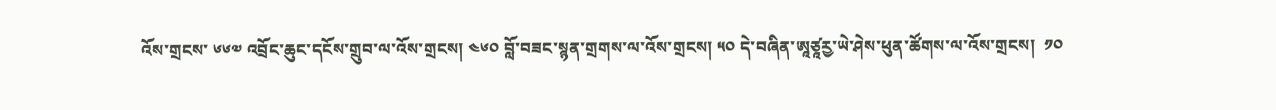འོས་གྲངས་ ༦༦༧ འབྲོང་ཆུང་དངོས་གྲུབ་ལ་འོས་གྲངས། ༤༦༠ བློ་བཟང་སྙན་གྲགས་ལ་འོས་གྲངས། ༥༠ དེ་བཞིན་ཨཱཙཱརྱ་ཡེ་ཤེས་ཕུན་ཚོགས་ལ་འོས་གྲངས།  ༡༠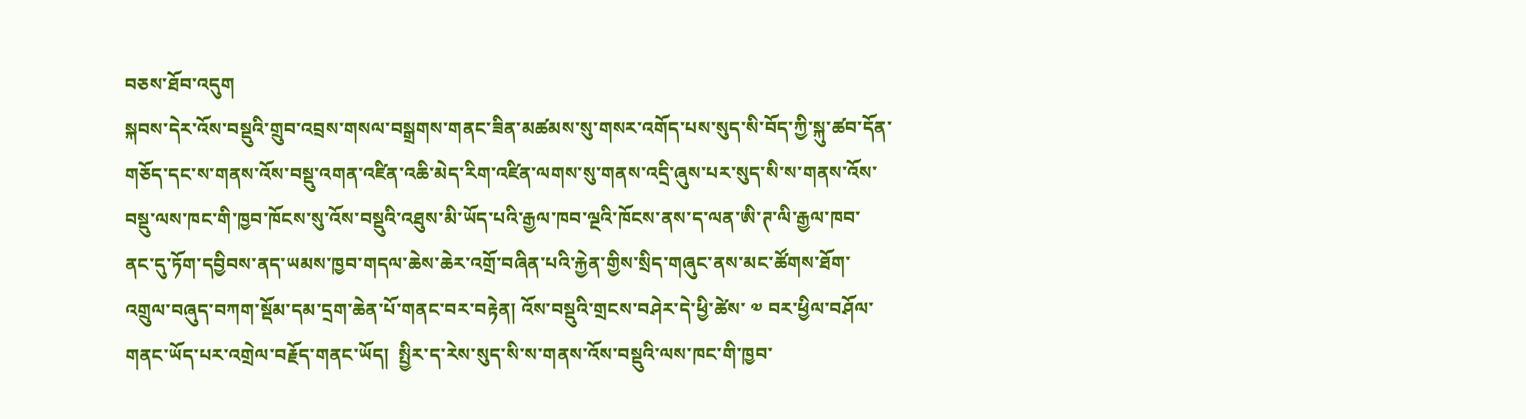བཅས་ཐོབ་འདུག
སྐབས་དེར་འོས་བསྡུའི་གྲུབ་འབྲས་གསལ་བསྒྲགས་གནང་ཟིན་མཚམས་སུ་གསར་འགོད་པས་སུད་སི་བོད་ཀྱི་སྐུ་ཚབ་དོན་གཅོད་དང་ས་གནས་འོས་བསྡུ་འགན་འཛིན་འཆི་མེད་རིག་འཛིན་ལགས་སུ་གནས་འདྲི་ཞུས་པར་སུད་སི་ས་གནས་འོས་བསྡུ་ལས་ཁང་གི་ཁྱབ་ཁོངས་སུ་འོས་བསྡུའི་འཐུས་མི་ཡོད་པའི་རྒྱལ་ཁབ་ལྔའི་ཁོངས་ནས་ད་ལན་ཨི་ཊ་ལི་རྒྱལ་ཁབ་ནང་དུ་ཏོག་དབྱིབས་ནད་ཡམས་ཁྱབ་གདལ་ཆེས་ཆེར་འགྲོ་བཞིན་པའི་རྐྱེན་གྱིས་སྲིད་གཞུང་ནས་མང་ཚོགས་ཐོག་འགྲུལ་བཞུད་བཀག་སྡོམ་དམ་དྲག་ཆེན་པོ་གནང་བར་བརྟེན། འོས་བསྡུའི་གྲངས་བཤེར་དེ་ཕྱི་ཚེས་ ༧ བར་ཕྱིལ་བཤོལ་གནང་ཡོད་པར་འགྲེལ་བརྗོད་གནང་ཡོད།  སྤྱིར་ད་རེས་སུད་སི་ས་གནས་འོས་བསྡུའི་ལས་ཁང་གི་ཁྱབ་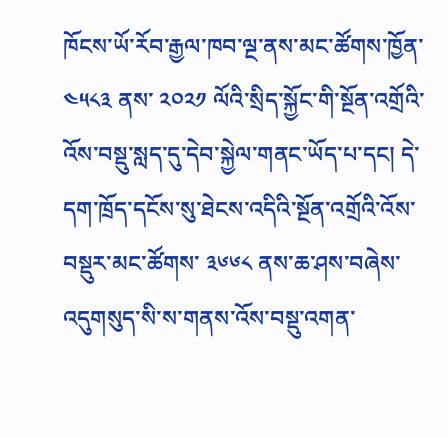ཁོངས་ཡོ་རོབ་རྒྱལ་ཁབ་ལྔ་ནས་མང་ཚོགས་ཁྱོན་ ༤༥༨༣ ནས་ ༢༠༢༡ ལོའི་སྲིད་སྐྱོང་གི་སྔོན་འགྲོའི་འོས་བསྡུ་སླད་དུ་དེབ་སྐྱེལ་གནང་ཡོད་པ་དང། དེ་དག་ཁྲོད་དངོས་སུ་ཐེངས་འདིའི་སྔོན་འགྲོའི་འོས་བསྡུར་མང་ཚོགས་ ༣༦༦༨ ནས་ཆ་ཤས་བཞེས་འདུགསུད་སི་ས་གནས་འོས་བསྡུ་འགན་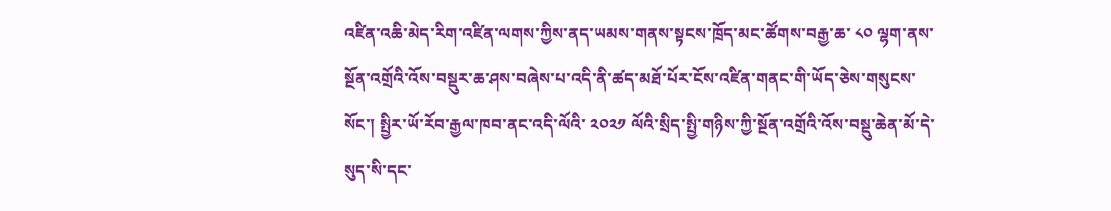འཛིན་འཆི་མེད་རིག་འཛིན་ལགས་ཀྱིས་ནད་ཡམས་གནས་སྟངས་ཁྲོད་མང་ཚོགས་བརྒྱ་ཆ་ ༨༠ ལྷག་ནས་སྔོན་འགྲོའི་འོས་བསྡུར་ཆ་ཤས་བཞེས་པ་འདི་ནི་ཚད་མཐོ་པོར་ངོས་འཛིན་གནང་གི་ཡོད་ཅེས་གསུངས་སོང་། སྤྱིར་ཡོ་རོབ་རྒྱལ་ཁབ་ནང་འདི་ལོའི་ ༢༠༢༡ ལོའི་སྲིད་སྤྱི་གཉིས་ཀྱི་སྔོན་འགྲོའི་འོས་བསྡུ་ཆེན་མོ་དེ་སུད་སི་དང་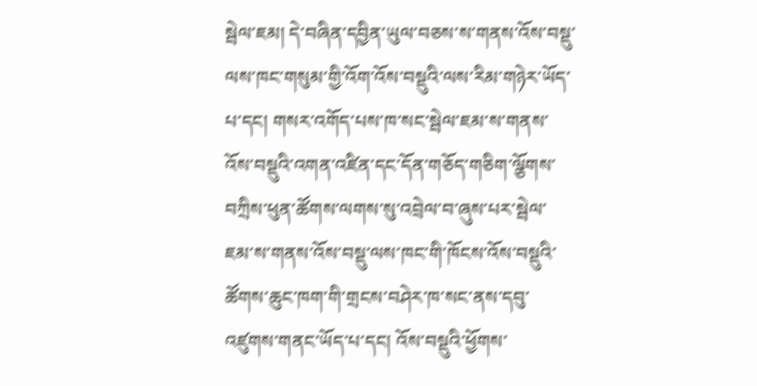སྦེལ་ཇམ། དེ་བཞིན་དབྱིན་ཡུལ་བཅས་ས་གནས་འོས་བསྡུ་ལས་ཁང་གསུམ་གྱི་འོག་འོས་བསྡུའི་ལས་རིམ་གཉེར་ཡོད་པ་དང། གསར་འགོད་པས་ཁ་སང་སྦེལ་ཇམ་ས་གནས་འོས་བསྡུའི་འགན་འཛིན་དང་དོན་གཅོད་གཅིག་ལྕོགས་བཀྲིས་ཕུན་ཚོགས་ལགས་སུ་འབྲེལ་བ་ཞུས་པར་སྦེལ་ཇམ་ས་གནས་འོས་བསྡུ་ལས་ཁང་གི་ཁོངས་འོས་བསྡུའི་ཚོགས་ཆུང་ཁག་གི་གྲངས་བཤེར་ཁ་སང་ནས་དབུ་འཛུགས་གནང་ཡོད་པ་དང། འོས་བསྡུའི་ཕྱོགས་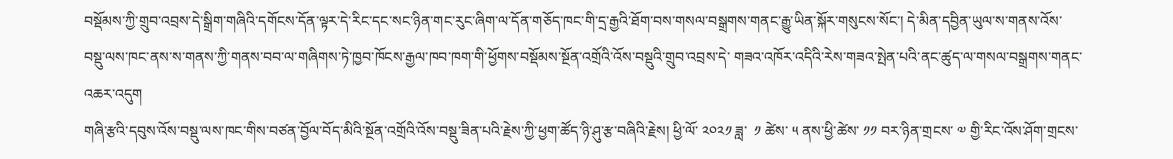བསྡོམས་ཀྱི་གྲུབ་འབྲས་དེ་སྒྲིག་གཞིའི་དགོངས་དོན་ལྟར་དེ་རིང་དང་སང་ཉིན་གང་རུང་ཞིག་ལ་དོན་གཅོད་ཁང་གི་དྲ་རྒྱའི་ཐོག་བས་གསལ་བསྒྲགས་གནང་རྒྱུ་ཡིན་སྐོར་གསུངས་སོང་། དེ་མིན་དབྱིན་ཡུལ་ས་གནས་འོས་བསྡུ་ལས་ཁང་ནས་ས་གནས་ཀྱི་གནས་བབ་ལ་གཞིགས་ཏེ་ཁྱབ་ཁོངས་རྒྱལ་ཁབ་ཁག་གི་ཕྱོགས་བསྡོམས་སྔོན་འགྲོའི་འོས་བསྡུའི་གྲུབ་འབྲས་དེ་ གཟའ་འཁོར་འདིའི་རེས་གཟའ་སྤེན་པའི་ནང་ཚུད་ལ་གསལ་བསྒྲགས་གནང་འཆར་འདུག
གཞི་རྩའི་དབུས་འོས་བསྡུ་ལས་ཁང་གིས་བཙན་བྱོལ་བོད་མིའི་སྔོན་འགྲོའི་འོས་བསྡུ་ཟིན་པའི་རྗེས་ཀྱི་ཕྱག་ཚོད་ཉི་ཤུ་རྩ་བཞིའི་རྗེས། ཕྱི་ལོ་ ༢༠༢༡ ཟླ་  ༡ ཚེས་ ༥ ནས་ཕྱི་ཚེས་ ༡༡ བར་ཉིན་གྲངས་ ༧ གྱི་རིང་འོས་ཤོག་གྲངས་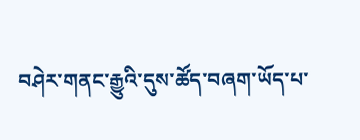བཤེར་གནང་རྒྱུའི་དུས་ཚོད་བཞག་ཡོད་པ་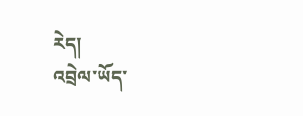རེད།
འབྲེལ་ཡོད་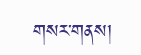གསར་གནས།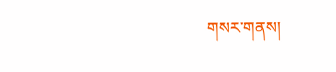གསར་གནས།